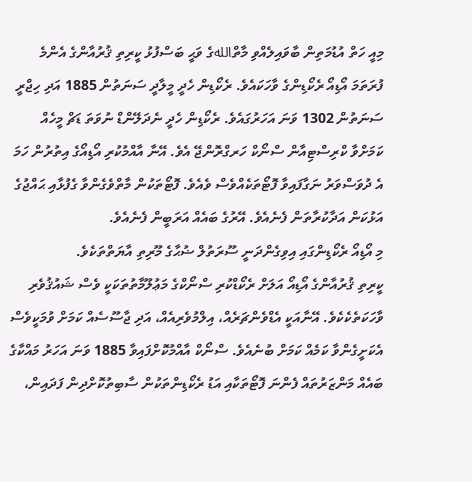މިއީ ހަތް އުޑުމަތިން ބާވައިލެއްވި މާތްاللهގެ ވަޙީ ބަސްފުޅު ކީރިތި ޤުރުއާންގެ އެންމެ ފުރަތަމަ އޯޑިއޯ ރެކޯޑިންގެ ވާހަކައެވެ. ރެކޯޑިން ހެދީ މީލާދީ ސަނަތުން 1885 އަދި ހިޖްރީ ސަނަތުން 1302 ވަނަ އަހަރުގައެވެ. ރެކޯޑިން ހެދީ ނެދަލޭންޑް ނުވަތަ ޑަޗް މީހެއް ކަމަށްވާ ކްރިސްޓިއާން ސްނޯކް ހަރގްރޮންޖޭ އެވެ. އޭނާ އާއްމުކުރި އޯޑިއޯގެ އިތުރުން ހަމަ އެ ދުވަސްވަރު ނަގާފައިވާ ފޮޓޯތަކެއްވެސް ވެއެވެ. ފޮޓޯތަކުން މާތްވެގެންވާ ގެފުޅާއި ޙައްޖުގެ އަޅުކަން އަދާކުރާތަން ފެނެއެވެ. އޭރުގެ ބައެއް އަރަބީން ފެނެއެވެ.
މި އޯޑިއޯ ރެކޯޑިންގައި އިވިގެންދަނީ ސޫރަތުލް ޟުޙާގެ މޫރިތި އާޔަތްތަކެވެ.
ކީރިތި ޤުރުއާންގެ އޯޑިއޯ އަލަށް ރެކޯޑްކުރި ސްނޯކްގެ މަޢުލޫމާތުތަކަކީ ވެސް ޝައުޤުވެރި ވާހަކަތެކެކެވެ. އޭނާއަކީ އެޑްވެންޗަރެއް، އިލްމުވެރިއެއް، އަދި ޖާސޫސެއް ކަމަށް ވުމަކީވެސް އެކަށީގެންވާ ކަމެއް ކަމަށް ބުނެއެވެ. ސްނޯކް އާއްމުކޮށްފައިވާ 1885 ވަނަ އަހަރު މައްކާގެ ބައެއް މަންޒަރުތައް ފެންނަ ފޮޓޯތަކާއި އަޑު ރެކޯޑިންތަކުން ސާބިތުކޮށްދިން ފަދައިން،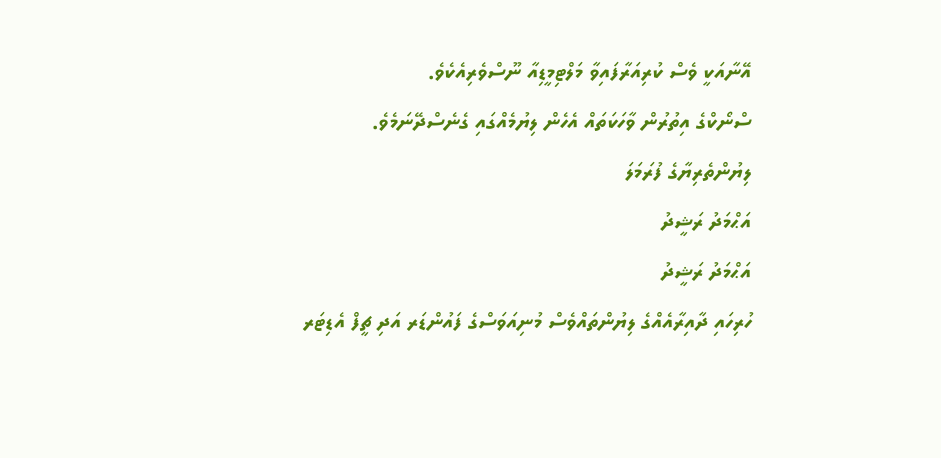އޭނާއަކީ ވެސް ކުރިއަރާފައިވާ މަލްޓިމީޑިއާ ނޫސްވެރިއެކެވެ.
ސްނޯކްގެ އިތުރުން ވާހަކަތައް އެހެން ލިޔުމެއްގައި ގެނެސްދޭނަމެވެ.
ލިޔުންތެރިޔާގެ ފުރަމަލަ
އަޙްމަދު ރަޝީދު
އަޙްމަދު ރަޝީދު
ހުރިހައި ދާއިރާއެއްގެ ލިޔުންތައްވެސް މުނިއަވަސްގެ ފައުންޑަރ އަދި ޗީފް އެޑިޓަރ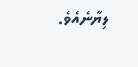ލިޔާނެއެވެ.